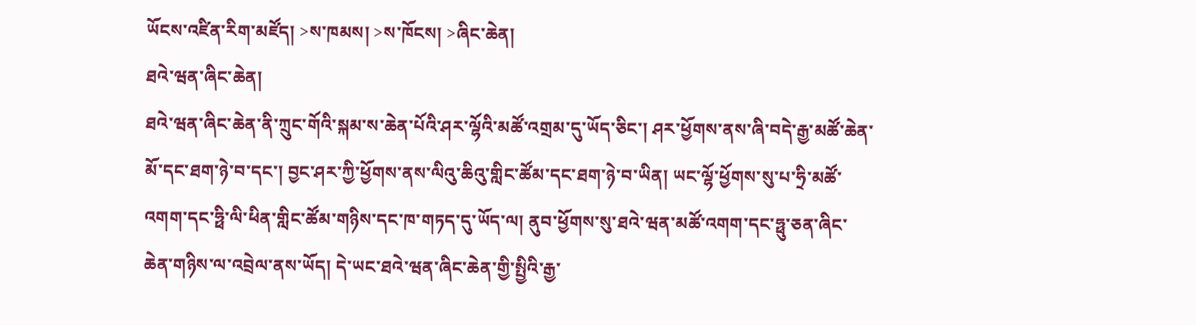ཡོངས་འཛིན་རིག་མཛོད། >ས་ཁམས། >ས་ཁོངས། >ཞིང་ཆེན།
ཐའེ་ཝན་ཞིང་ཆེན།
ཐའེ་ཝན་ཞིང་ཆེན་ནི་ཀྲུང་གོའི་སྐམ་ས་ཆེན་པོའི་ཤར་ལྷོའི་མཚོ་འགྲམ་དུ་ཡོད་ཅིང་། ཤར་ཕྱོགས་ནས་ཞི་བདེ་རྒྱ་མཚོ་ཆེན་མོ་དང་ཐག་ཉེ་བ་དང་། བྱང་ཤར་ཀྱི་ཕྱོགས་ནས་ལིའུ་ཆིའུ་གླིང་ཚོམ་དང་ཐག་ཉེ་བ་ཡིན། ཡང་ལྷོ་ཕྱོགས་སུ་པ་ཧྲི་མཚོ་འགག་དང་ཧྥི་ལི་ཕིན་གླིང་ཚོམ་གཉིས་དང་ཁ་གཏད་དུ་ཡོད་ལ། ནུབ་ཕྱོགས་སུ་ཐའེ་ཝན་མཚོ་འགག་དང་ཧྥུ་ཅན་ཞིང་ཆེན་གཉིས་ལ་འབྲེལ་ནས་ཡོད། དེ་ཡང་ཐའེ་ཝན་ཞིང་ཆེན་གྱི་སྤྱིའི་རྒྱ་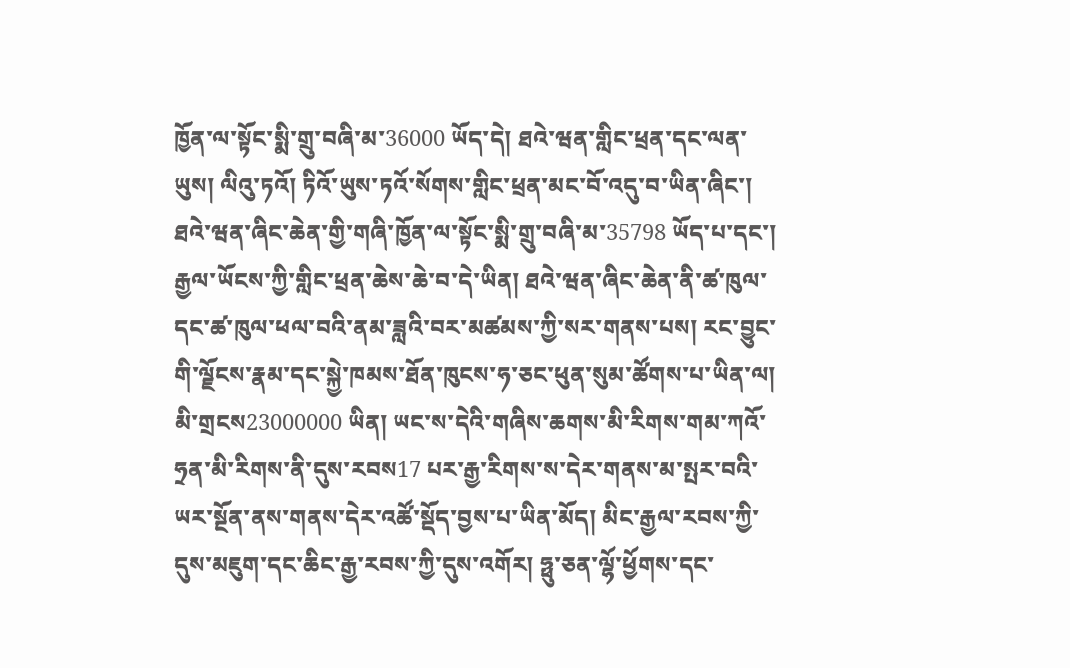ཁྱོན་ལ་སྟོང་སྨི་གྲུ་བཞི་མ་36000 ཡོད་དེ། ཐའེ་ཝན་གླིང་ཕྲན་དང་ལན་ཡུས། ལིའུ་ཏའོ། ཏིའོ་ཡུས་ཏའོ་སོགས་གླིང་ཕྲན་མང་བོ་འདུ་བ་ཡིན་ཞིང་། ཐའེ་ཝན་ཞིང་ཆེན་གྱི་གཞི་ཁྱོན་ལ་སྟོང་སྨི་གྲུ་བཞི་མ་35798 ཡོད་པ་དང་། རྒྱལ་ཡོངས་ཀྱི་གླིང་ཕྲན་ཆེས་ཆེ་བ་དེ་ཡིན། ཐའེ་ཝན་ཞིང་ཆེན་ནི་ཚ་ཁུལ་དང་ཚ་ཁུལ་ཕལ་བའི་ནམ་ཟླའི་བར་མཚམས་ཀྱི་སར་གནས་པས། རང་བྱུང་གི་ལྗོངས་རྣམ་དང་སྐྱེ་ཁམས་ཐོན་ཁུངས་ཧ་ཅང་ཕུན་སུམ་ཚོགས་པ་ཡིན་ལ། མི་གྲངས23000000 ཡིན། ཡང་ས་དེའི་གཞིས་ཆགས་མི་རིགས་གམ་ཀའོ་ཧྲན་མི་རིགས་ནི་དུས་རབས17 པར་རྒྱ་རིགས་ས་དེར་གནས་མ་སྤར་བའི་ཡར་སྔོན་ནས་གནས་དེར་འཚོ་སྡོད་བྱས་པ་ཡིན་མོད། མིང་རྒྱལ་རབས་ཀྱི་དུས་མཇུག་དང་ཆིང་རྒྱ་རབས་ཀྱི་དུས་འགོར། ཧྥུ་ཅན་ལྷོ་ཕྱོགས་དང་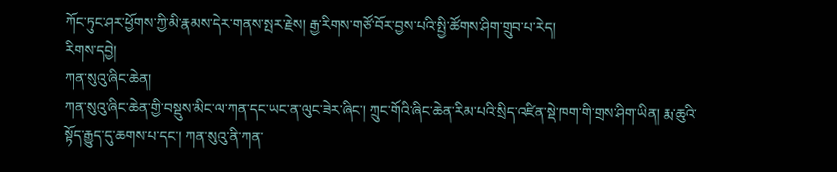ཀོང་ཏུང་ཤར་ཕྱོགས་ཀྱི་མི་རྣམས་དེར་གནས་སྤར་རྗེས། རྒྱ་རིགས་གཙོ་བོར་བྱས་པའི་སྤྱི་ཚོགས་ཤིག་གྲུབ་པ་རེད།
རིགས་དབྱེ།
ཀན་སུའུ་ཞིང་ཆེན།
ཀན་སུའུ་ཞིང་ཆེན་གྱི་བསྡུས་མིང་ལ་ཀན་དང་ཡང་ན་ལུང་ཟེར་ཞིང་། ཀྲུང་གོའི་ཞིང་ཆེན་རིམ་པའི་སྲིད་འཛིན་སྡེ་ཁག་གི་གྲས་ཤིག་ཡིན། རྨ་ཆུའི་སྟོད་རྒྱུད་དུ་ཆགས་པ་དང་། ཀན་སུའུ་ནི་ཀན་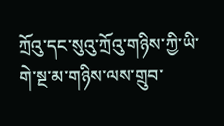ཀྲོའུ་དང་སུའུ་ཀྲོའུ་གཉིས་ཀྱི་ཡི་གེ་སྔ་མ་གཉིས་ལས་གྲུབ་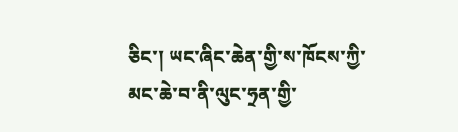ཅིང་། ཡང་ཞིང་ཆེན་གྱི་ས་ཁོངས་ཀྱི་མང་ཆེ་བ་ནི་ལུང་ཧྲན་གྱི་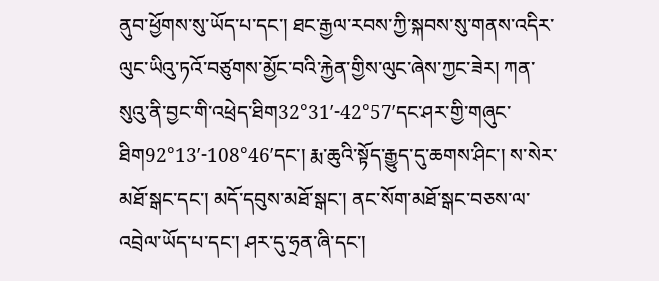ནུབ་ཕྱོགས་སུ་ཡོད་པ་དང་། ཐང་རྒྱལ་རབས་ཀྱི་སྐབས་སུ་གནས་འདིར་ལུང་ཡིའུ་ཏའོ་བཙུགས་མྱོང་བའི་རྐྱེན་གྱིས་ལུང་ཞེས་ཀྱང་ཟེར། ཀན་སུའུ་ནི་བྱང་གི་འཕྲེད་ཐིག32°31′-42°57′དང་ཤར་གྱི་གཞུང་ཐིག92°13′-108°46′དང་། རྨ་ཆུའི་སྟོད་རྒྱུད་དུ་ཆགས་ཤིང་། ས་སེར་མཐོ་སྒང་དང་། མདོ་དབུས་མཐོ་སྒང་། ནང་སོག་མཐོ་སྒང་བཅས་ལ་འབྲེལ་ཡོད་པ་དང་། ཤར་དུ་ཧྲན་ཞི་དང་།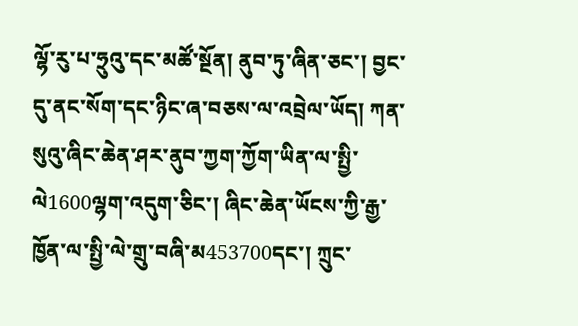ལྷོ་རུ་པ་ཧྲུའུ་དང་མཚོ་སྔོན། ནུབ་ཏུ་ཞིན་ཅང་། བྱང་དུ་ནང་སོག་དང་ཉིང་ཞ་བཅས་ལ་འབྲེལ་ཡོད། ཀན་སུའུ་ཞིང་ཆེན་ཤར་ནུབ་ཀྱག་ཀྱོག་ཡིན་ལ་སྤྱི་ལེ1600ལྷག་འདུག་ཅིང་། ཞིང་ཆེན་ཡོངས་ཀྱི་རྒྱ་ཁྱོན་ལ་སྤྱི་ལེ་གྲུ་བཞི་མ453700དང་། ཀྲུང་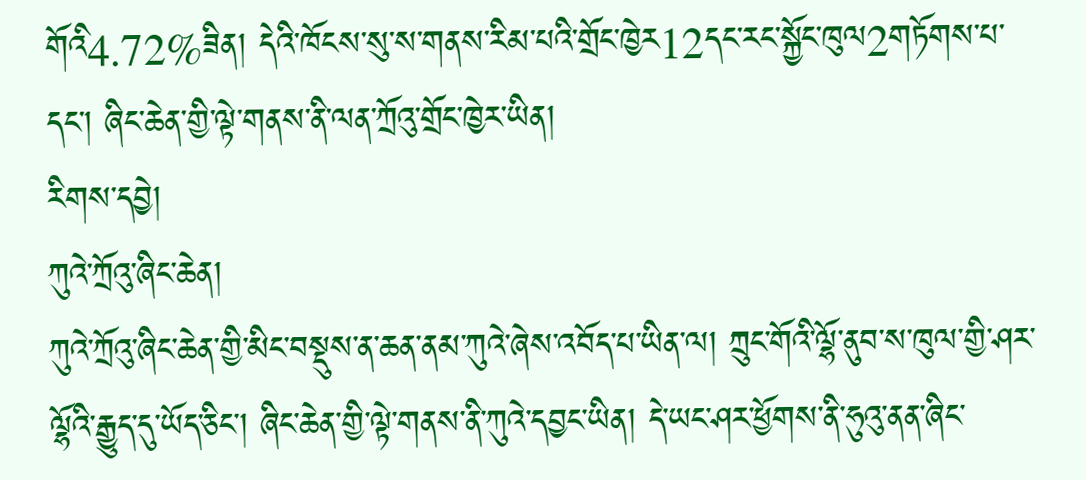གོའི4.72%ཟིན། དེའི་ཁོངས་སུ་ས་གནས་རིམ་པའི་གྲོང་ཁྱེར12དང་རང་སྐྱོང་ཁུལ2གཏོགས་པ་དང་། ཞིང་ཆེན་གྱི་ལྟེ་གནས་ནི་ལན་ཀྲོའུ་གྲོང་ཁྱེར་ཡིན།
རིགས་དབྱེ།
ཀུའེ་ཀྲོའུ་ཞིང་ཆེན།
ཀུའེ་ཀྲོའུ་ཞིང་ཆེན་གྱི་མིང་བསྡུས་ན་ཆན་ནམ་ཀུའེ་ཞེས་འབོད་པ་ཡིན་ལ། ཀྲུང་གོའི་ལྷོ་ནུབ་ས་ཁུལ་གྱི་ཤར་ལྷོའི་རྒྱུད་དུ་ཡོད་ཅིང་། ཞིང་ཆེན་གྱི་ལྟེ་གནས་ནི་ཀུའེ་དབྱང་ཡིན། དེ་ཡང་ཤར་ཕྱོགས་ནི་ཧུའུ་ནན་ཞིང་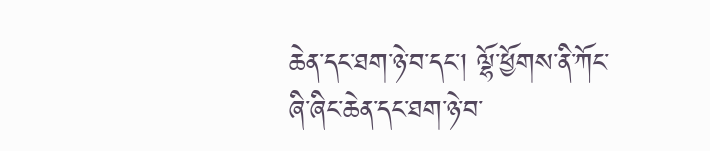ཆེན་དང་ཐག་ཉེ་བ་དང་། ལྷོ་ཕྱོགས་ནི་ཀོང་ཞི་ཞིང་ཆེན་དང་ཐག་ཉེ་བ་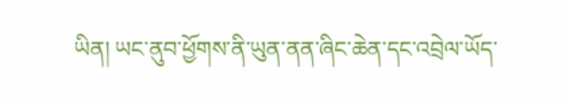ཡིན། ཡང་ནུབ་ཕྱོགས་ནི་ཡུན་ནན་ཞིང་ཆེན་དང་འབྲེལ་ཡོད་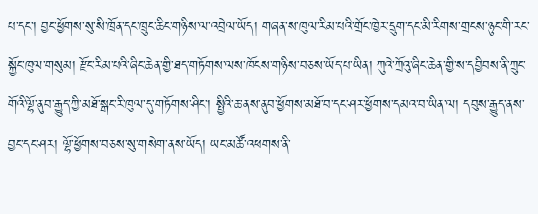པ་དང་། བྱང་ཕྱོགས་སུ་སི་ཁྲོན་དང་ཁྲུང་ཆིང་གཉིས་ལ་འབྲེལ་ཡོད། གཞན་ས་ཁུལ་རིམ་པའི་གྲོང་ཁྱེར་དྲུག་དང་མི་རིགས་གྲངས་ཉུང་གི་རང་སྐྱོང་ཁུལ་གསུམ། རྫོང་རིམ་པའི་ཞིང་ཆེན་གྱི་ཐད་གཏོགས་ལས་ཁོངས་གཉིས་བཅས་ཡོད་པ་ཡིན། ཀུའེ་ཀྲོའུ་ཞིང་ཆེན་གྱི་ས་དབྱིབས་ནི་ཀྲུང་གོའི་ལྷོ་ནུབ་རྒྱུད་ཀྱི་མཐོ་སྒང་རི་ཁུལ་དུ་གཏོགས་ཤིང་། སྤྱིའི་ཆ་ནས་ནུབ་ཕྱོགས་མཐོ་བ་དང་ཤར་ཕྱོགས་དམའ་བ་ཡིན་ལ། དབུས་རྒྱུད་ནས་བྱང་དང་ཤར། ལྷོ་ཕྱོགས་བཅས་སུ་གསེག་ནས་ཡོད། ཡང་མཚོ་འཕགས་ནི་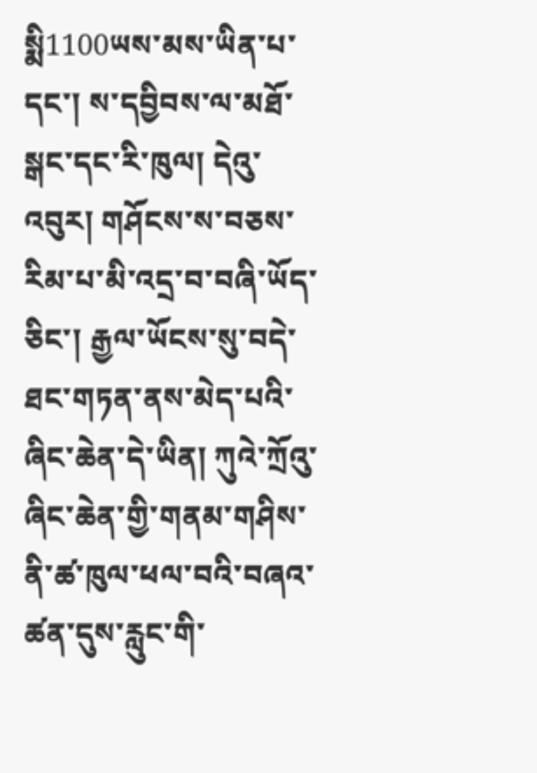སྨི1100ཡས་མས་ཡིན་པ་དང་། ས་དབྱིབས་ལ་མཐོ་སྒང་དང་རི་ཁུལ། དེའུ་འབུར། གཤོངས་ས་བཅས་རིམ་པ་མི་འདྲ་བ་བཞི་ཡོད་ཅིང་། རྒྱལ་ཡོངས་སུ་བདེ་ཐང་གཏན་ནས་མེད་པའི་ཞིང་ཆེན་དེ་ཡིན། ཀུའེ་ཀྲོའུ་ཞིང་ཆེན་གྱི་གནམ་གཤིས་ནི་ཚ་ཁུལ་ཕལ་བའི་བཞའ་ཚན་དུས་རླུང་གི་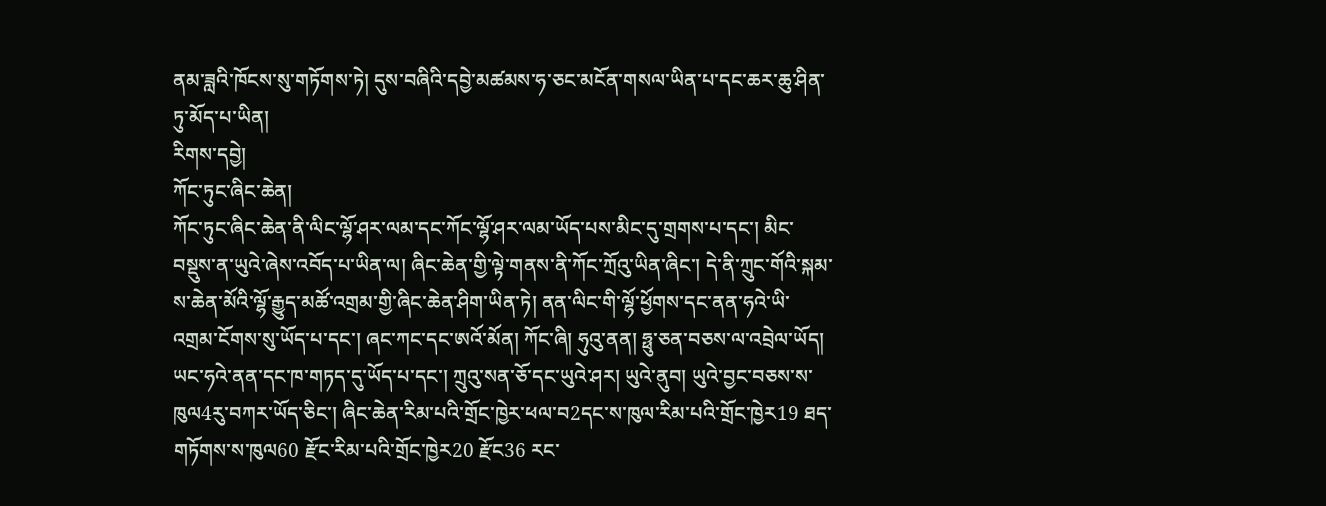ནམ་ཟླའི་ཁོངས་སུ་གཏོགས་ཏེ། དུས་བཞིའི་དབྱེ་མཚམས་ཧ་ཅང་མངོན་གསལ་ཡིན་པ་དང་ཆར་ཆུ་ཤིན་ཏུ་མོད་པ་ཡིན།
རིགས་དབྱེ།
ཀོང་ཏུང་ཞིང་ཆེན།
ཀོང་ཏུང་ཞིང་ཆེན་ནི་ལིང་ལྷོ་ཤར་ལམ་དང་ཀོང་ལྷོ་ཤར་ལམ་ཡོད་པས་མིང་དུ་གྲགས་པ་དང་། མིང་བསྡུས་ན་ཡུའེ་ཞེས་འབོད་པ་ཡིན་ལ། ཞིང་ཆེན་གྱི་ལྟེ་གནས་ནི་ཀོང་ཀྲོའུ་ཡིན་ཞིང་། དེ་ནི་ཀྲུང་གོའི་སྐམ་ས་ཆེན་མོའི་ལྷོ་རྒྱུད་མཚོ་འགྲམ་གྱི་ཞིང་ཆེན་ཤིག་ཡིན་ཏེ། ནན་ལིང་གི་ལྷོ་ཕྱོགས་དང་ནན་ཧའེ་ཡི་འགྲམ་ངོགས་སུ་ཡོད་པ་དང་། ཞང་ཀང་དང་ཨའོ་མོན། ཀོང་ཞི། ཧུའུ་ནན། ཧྥུ་ཅན་བཅས་ལ་འབྲེལ་ཡོད། ཡང་ཧའེ་ནན་དང་ཁ་གཏད་དུ་ཡོད་པ་དང་། ཀྲུའུ་སན་ཅོ་དང་ཡུའེ་ཤར། ཡུའེ་ནུབ། ཡུའེ་བྱང་བཅས་ས་ཁུལ4རུ་བཀར་ཡོད་ཅིང་། ཞིང་ཆེན་རིམ་པའི་གྲོང་ཁྱེར་ཕལ་བ2དང་ས་ཁུལ་རིམ་པའི་གྲོང་ཁྱེར19 ཐད་གཏོགས་ས་ཁུལ60 རྫོང་རིམ་པའི་གྲོང་ཁྱེར20 རྫོང36 རང་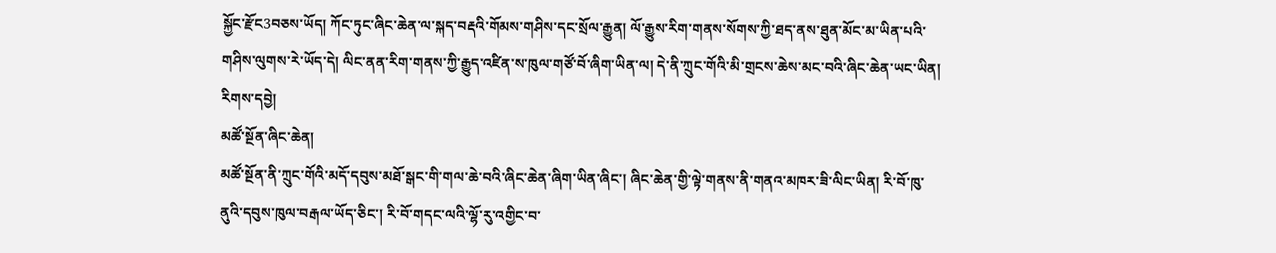སྐྱོང་རྫོང3བཅས་ཡོད། ཀོང་ཏུང་ཞིང་ཆེན་ལ་སྐད་བརྡའི་གོམས་གཤིས་དང་སྲོལ་རྒྱུན། ལོ་རྒྱུས་རིག་གནས་སོགས་ཀྱི་ཐད་ནས་ཐུན་མོང་མ་ཡིན་པའི་གཤིས་ལུགས་རེ་ཡོད་དེ། ལིང་ནན་རིག་གནས་ཀྱི་རྒྱུད་འཛིན་ས་ཁུལ་གཙོ་བོ་ཞིག་ཡིན་ལ། དེ་ནི་ཀྲུང་གོའི་མི་གྲངས་ཆེས་མང་བའི་ཞིང་ཆེན་ཡང་ཡིན།
རིགས་དབྱེ།
མཚོ་སྔོན་ཞིང་ཆེན།
མཚོ་སྔོན་ནི་ཀྲུང་གོའི་མདོ་དབུས་མཐོ་སྒང་གི་གལ་ཆེ་བའི་ཞིང་ཆེན་ཞིག་ཡིན་ཞིང་། ཞིང་ཆེན་གྱི་ལྟེ་གནས་ནི་གནའ་མཁར་ཟི་ལིང་ཡིན། རི་བོ་ཁུ་ནུའི་དབུས་ཁུལ་བརྒལ་ཡོད་ཅིང་། རི་བོ་གདང་ལའི་ལྷོ་རུ་འགྱིང་བ་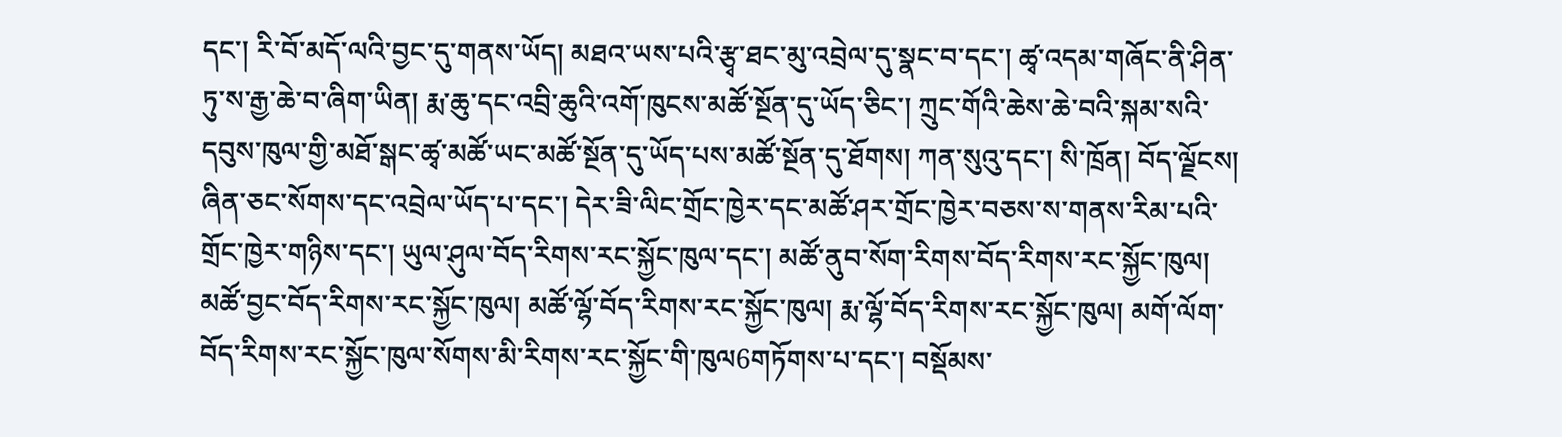དང་། རི་བོ་མདོ་ལའི་བྱང་དུ་གནས་ཡོད། མཐའ་ཡས་པའི་རྩྭ་ཐང་མུ་འབྲེལ་དུ་སྣང་བ་དང་། ཚྭ་འདམ་གཞོང་ནི་ཤིན་ཏུ་ས་རྒྱ་ཆེ་བ་ཞིག་ཡིན། རྨ་ཆུ་དང་འབྲི་ཆུའི་འགོ་ཁུངས་མཚོ་སྔོན་དུ་ཡོད་ཅིང་། ཀྲུང་གོའི་ཆེས་ཆེ་བའི་སྐམ་སའི་དབུས་ཁུལ་གྱི་མཐོ་སྒང་ཚྭ་མཚོ་ཡང་མཚོ་སྔོན་དུ་ཡོད་པས་མཚོ་སྔོན་དུ་ཐོགས། ཀན་སུའུ་དང་། སི་ཁྲོན། བོད་ལྗོངས། ཞིན་ཅང་སོགས་དང་འབྲེལ་ཡོད་པ་དང་། དེར་ཟི་ལིང་གྲོང་ཁྱེར་དང་མཚོ་ཤར་གྲོང་ཁྱེར་བཅས་ས་གནས་རིམ་པའི་གྲོང་ཁྱེར་གཉིས་དང་། ཡུལ་ཤུལ་བོད་རིགས་རང་སྐྱོང་ཁུལ་དང་། མཚོ་ནུབ་སོག་རིགས་བོད་རིགས་རང་སྐྱོང་ཁུལ། མཚོ་བྱང་བོད་རིགས་རང་སྐྱོང་ཁུལ། མཚོ་ལྷོ་བོད་རིགས་རང་སྐྱོང་ཁུལ། རྨ་ལྷོ་བོད་རིགས་རང་སྐྱོང་ཁུལ། མགོ་ལོག་བོད་རིགས་རང་སྐྱོང་ཁུལ་སོགས་མི་རིགས་རང་སྐྱོང་གི་ཁུལ6གཏོགས་པ་དང་། བསྡོམས་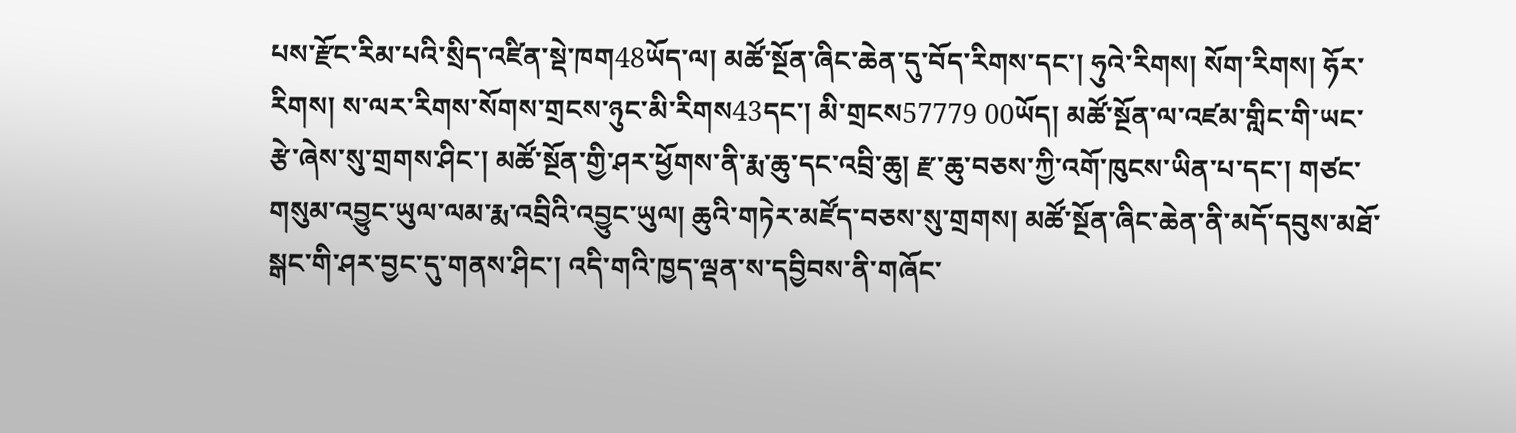པས་རྫོང་རིམ་པའི་སྲིད་འཛིན་སྡེ་ཁག48ཡོད་ལ། མཚོ་སྔོན་ཞིང་ཆེན་དུ་བོད་རིགས་དང་། ཧུའེ་རིགས། སོག་རིགས། ཧོར་རིགས། ས་ལར་རིགས་སོགས་གྲངས་ཉུང་མི་རིགས43དང་། མི་གྲངས57779 00ཡོད། མཚོ་སྔོན་ལ་འཛམ་གླིང་གི་ཡང་རྩེ་ཞེས་སུ་གྲགས་ཤིང་། མཚོ་སྔོན་གྱི་ཤར་ཕྱོགས་ནི་རྨ་ཆུ་དང་འབྲི་ཆུ། རྫ་ཆུ་བཅས་ཀྱི་འགོ་ཁུངས་ཡིན་པ་དང་། གཙང་གསུམ་འབྱུང་ཡུལ་ལམ་རྨ་འབྲིའི་འབྱུང་ཡུལ། ཆུའི་གཏེར་མཛོད་བཅས་སུ་གྲགས། མཚོ་སྔོན་ཞིང་ཆེན་ནི་མདོ་དབུས་མཐོ་སྒང་གི་ཤར་བྱང་དུ་གནས་ཤིང་། འདི་གའི་ཁྱད་ལྡན་ས་དབྱིབས་ནི་གཞོང་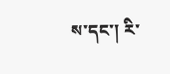ས་དང་། རི་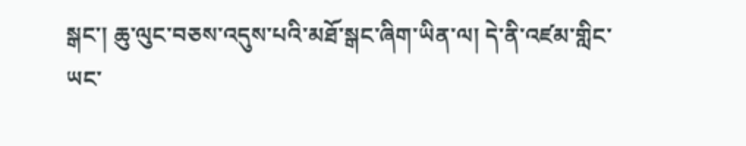སྒང་། ཆུ་ལུང་བཅས་འདུས་པའི་མཐོ་སྒང་ཞིག་ཡིན་ལ། དེ་ནི་འཛམ་གླིང་ཡང་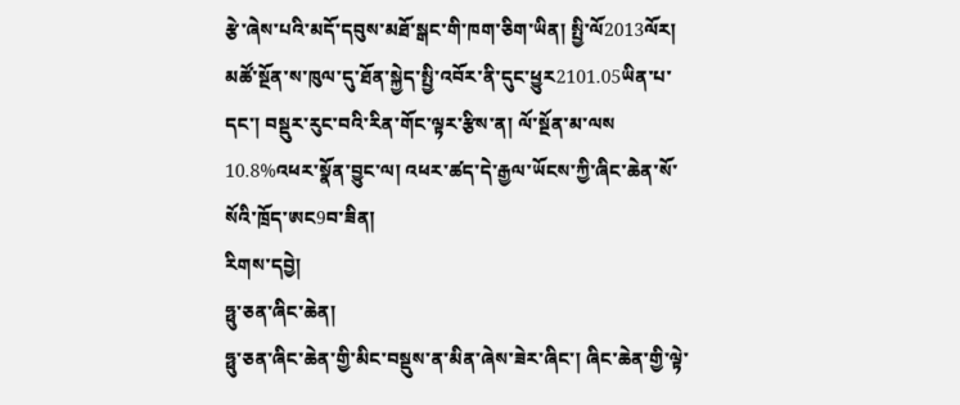རྩེ་ཞེས་པའི་མདོ་དབུས་མཐོ་སྒང་གི་ཁག་ཅིག་ཡིན། སྤྱི་ལོ2013ལོར། མཚོ་སྔོན་ས་ཁུལ་དུ་ཐོན་སྐྱེད་སྤྱི་འབོར་ནི་དུང་ཕྱུར2101.05ཡིན་པ་དང་། བསྡུར་རུང་བའི་རིན་གོང་ལྟར་རྩིས་ན། ལོ་སྔོན་མ་ལས 10.8%འཕར་སྣོན་བྱུང་ལ། འཕར་ཚད་དེ་རྒྱལ་ཡོངས་ཀྱི་ཞིང་ཆེན་སོ་སོའི་ཁྲོད་ཨང9བ་ཟིན།
རིགས་དབྱེ།
ཧྥུ་ཅན་ཞིང་ཆེན།
ཧྥུ་ཅན་ཞིང་ཆེན་གྱི་མིང་བསྡུས་ན་མིན་ཞེས་ཟེར་ཞིང་། ཞིང་ཆེན་གྱི་ལྟེ་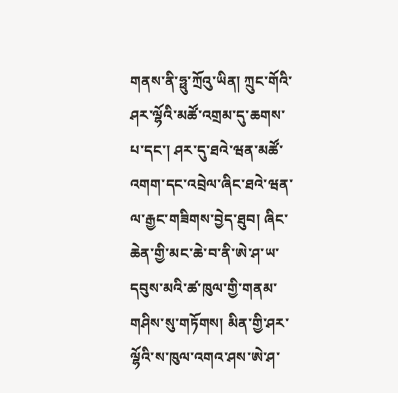གནས་ནི་ཧྥུ་ཀྲོའུ་ཡིན། ཀྲུང་གོའི་ཤར་ལྷོའི་མཚོ་འགྲམ་དུ་ཆགས་པ་དང་། ཤར་དུ་ཐའེ་ཝན་མཚོ་འགག་དང་འབྲེལ་ཞིང་ཐའེ་ཝན་ལ་རྒྱང་གཟིགས་བྱེད་ཐུབ། ཞིང་ཆེན་གྱི་མང་ཆེ་བ་ནི་ཨེ་ཤ་ཡ་དབུས་མའི་ཚ་ཁུལ་གྱི་གནམ་གཤིས་སུ་གཏོགས། མིན་གྱི་ཤར་ལྷོའི་ས་ཁུལ་འགའ་ཤས་ཨེ་ཤ་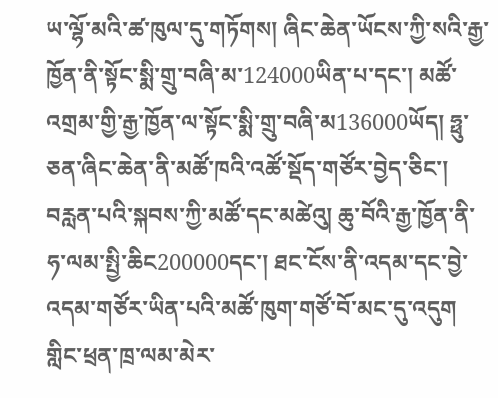ཡ་ལྷོ་མའི་ཚ་ཁུལ་དུ་གཏོགས། ཞིང་ཆེན་ཡོངས་ཀྱི་སའི་རྒྱ་ཁྱོན་ནི་སྟོང་སྨི་གྲུ་བཞི་མ་124000ཡིན་པ་དང་། མཚོ་འགྲམ་གྱི་རྒྱ་ཁྱོན་ལ་སྟོང་སྨི་གྲུ་བཞི་མ136000ཡོད། ཧྥུ་ཅན་ཞིང་ཆེན་ནི་མཚོ་ཁའི་འཚོ་སྡོད་གཙོར་བྱེད་ཅིང་། བརླན་པའི་སྐབས་ཀྱི་མཚོ་དང་མཚེའུ། ཆུ་བོའི་རྒྱ་ཁྱོན་ནི་ཧ་ལམ་སྤྱི་ཆིང200000དང་། ཐང་ངོས་ནི་འདམ་དང་བྱེ་འདམ་གཙོར་ཡིན་པའི་མཚོ་ཁུག་གཙོ་བོ་མང་དུ་འདུག གླིང་ཕྲན་ཁྲ་ལམ་མེར་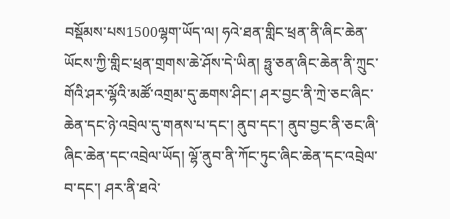བསྡོམས་པས1500ལྷག་ཡོད་ལ། ཧའེ་ཐན་གླིང་ཕྲན་ནི་ཞིང་ཆེན་ཡོངས་ཀྱི་གླིང་ཕྲན་གྲགས་ཆེ་ཤོས་དེ་ཡིན། ཧྥུ་ཅན་ཞིང་ཆེན་ནི་ཀྲུང་གོའི་ཤར་ལྷོའི་མཚོ་འགྲམ་དུ་ཆགས་ཤིང་། ཤར་བྱང་ནི་ཀྲེ་ཅང་ཞིང་ཆེན་དང་ཉེ་འབྲེལ་དུ་གནས་པ་དང་། ནུབ་དང་། ནུབ་བྱང་ནི་ཅང་ཞི་ཞིང་ཆེན་དང་འབྲེལ་ཡོད། ལྷོ་ནུབ་ནི་ཀོང་ཏུང་ཞིང་ཆེན་དང་འབྲེལ་བ་དང་། ཤར་ནི་ཐའེ་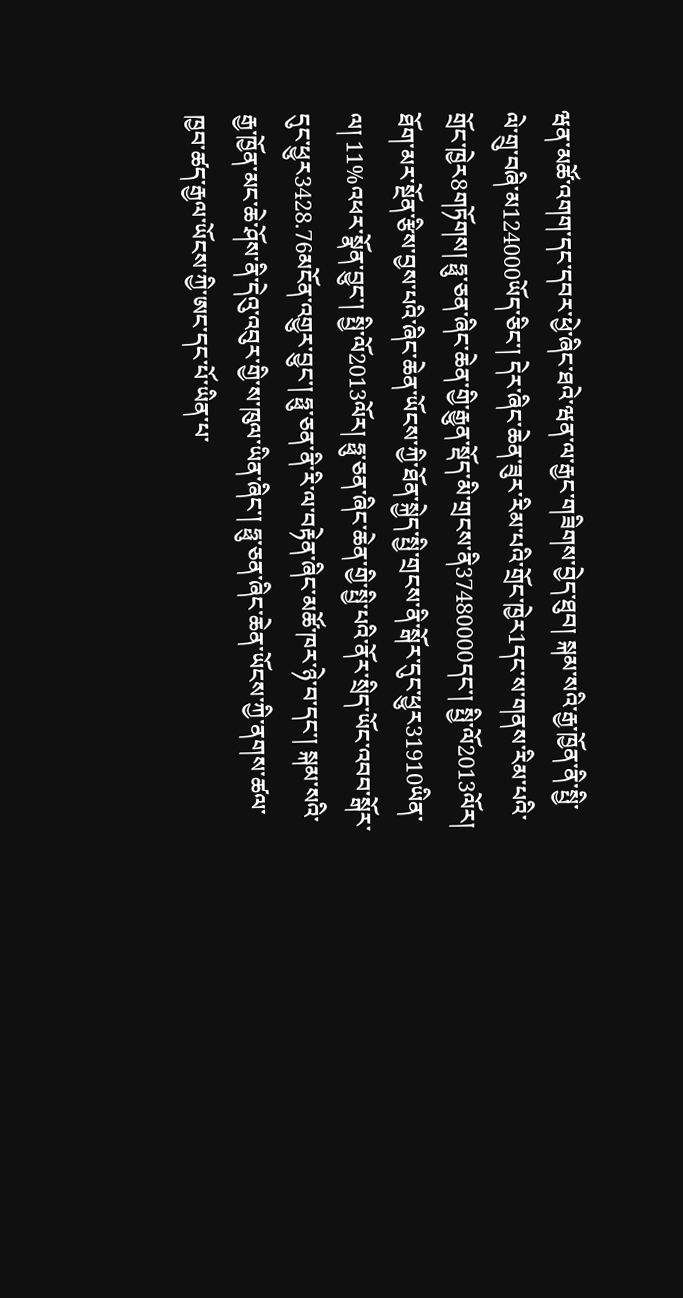ཝན་མཚོ་འགག་དང་དབར་ཕྱེ་ཞིང་ཐའེ་ཝན་ལ་རྒྱང་གཟིགས་བྱེད་ཐུབ། སྐམ་སའི་རྒྱ་ཁྱོན་ནི་སྤྱི་ལེ་གྲུ་བཞི་མ124000ཡོད་ཅིང་། དེར་ཞིང་ཆེན་ཟུར་རིམ་པའི་གྲོང་ཁྱེར1དང་ས་གནས་རིམ་པའི་གྲོང་ཁྱེར8གཏོགས། ཧྥུ་ཅན་ཞིང་ཆེན་གྱི་རྒྱུན་སྡོད་མི་གྲངས་ནི37480000དང་། སྤྱི་ལོ2013ལོར། ཐོག་མར་སྔོན་རྩིས་བྱས་པའི་ཞིང་ཆེན་ཡོངས་ཀྱི་ཐོན་སྐྱེད་སྤྱི་གྲངས་ནི་སྒོར་དུང་ཕྱུར31910ཡིན་ལ། 11%འཕར་སྣོན་བྱུང་། སྤྱི་ལོ2013ལོར། ཧྥུ་ཅན་ཞིང་ཆེན་གྱི་སྤྱི་པའི་ནོར་སྲིད་ཡོང་འབབ་སྒོར་དུང་ཕྱུར3428.76མངོན་འགྱུར་བྱུང་། ཧྥུ་ཅན་ནི་རི་ལ་བརྟེན་ཞིང་མཚོ་ཁར་ཉེ་བ་དང་། སྐམ་སའི་རྒྱ་ཁྱོན་མང་ཆེ་ཤོས་ནི་དེའུ་འབུར་གྱི་ས་ཁུལ་ཡིན་ཞིང་། ཧྥུ་ཅན་ཞིང་ཆེན་ཡོངས་ཀྱི་ནགས་ཚལ་ཁྱབ་ཚད་རྒྱལ་ཡོངས་ཀྱི་ཨང་དང་པོ་ཡིན་པ་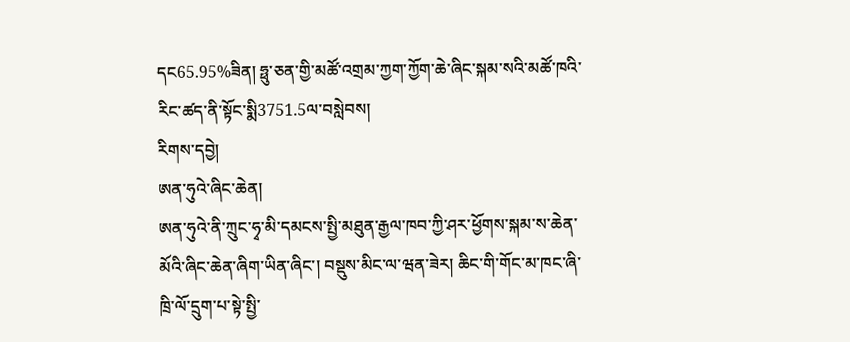དང65.95%ཟིན། ཧྥུ་ཅན་གྱི་མཚོ་འགྲམ་ཀྱག་ཀྱོག་ཆེ་ཞིང་སྐམ་སའི་མཚོ་ཁའི་རིང་ཚད་ནི་སྟོང་སྨི3751.5ལ་བསླེབས།
རིགས་དབྱེ།
ཨན་ཧུའེ་ཞིང་ཆེན།
ཨན་ཧུའེ་ནི་ཀྲུང་ཧྭ་མི་དམངས་སྤྱི་མཐུན་རྒྱལ་ཁབ་ཀྱི་ཤར་ཕྱོགས་སྐམ་ས་ཆེན་མོའི་ཞིང་ཆེན་ཞིག་ཡིན་ཞིང་། བསྡུས་མིང་ལ་ཝན་ཟེར། ཆིང་གི་གོང་མ་ཁང་ཞི་ཁྲི་ལོ་དྲུག་པ་སྟེ་སྤྱི་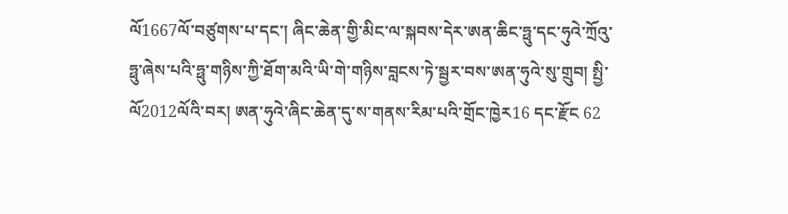ལོ1667ལོ་བཙུགས་པ་དང་། ཞིང་ཆེན་གྱི་མིང་ལ་སྐབས་དེར་ཨན་ཆིང་ཧྥུ་དང་ཧུའེ་ཀྲོའུ་ཧྥུ་ཞེས་པའི་ཧྥུ་གཉིས་ཀྱི་ཐོག་མའི་ཡི་གེ་གཉིས་བླངས་ཏེ་སྦྱར་བས་ཨན་ཧུའེ་སུ་གྲུབ། སྤྱི་ལོ2012ལོའི་བར། ཨན་ཧུའེ་ཞིང་ཆེན་དུ་ས་གནས་རིམ་པའི་གྲོང་ཁྱེར16 དང་རྫོང 62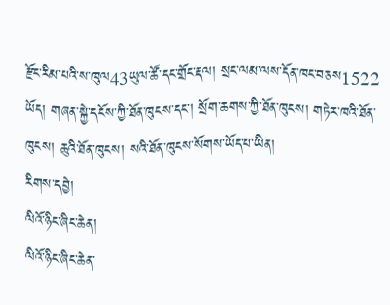རྫོང་རིམ་པའི་ས་ཁུལ43ཡུལ་ཚོ་དང་གྲོང་རྡལ། སྲང་ལམ་ལས་དོན་ཁང་བཅས1522 ཡོད། གཞན་སྐྱེ་དངོས་ཀྱི་ཐོན་ཁུངས་དང་། སྲོག་ཆགས་ཀྱི་ཐོན་ཁུངས། གཏེར་ཁའི་ཐོན་ཁུངས། ཆུའི་ཐོན་ཁུངས། སའི་ཐོན་ཁུངས་སོགས་ཡོད་པ་ཡིན།
རིགས་དབྱེ།
ལིའོ་ཉིང་ཞིང་ཆེན།
ལིའོ་ཉིང་ཞིང་ཆེན་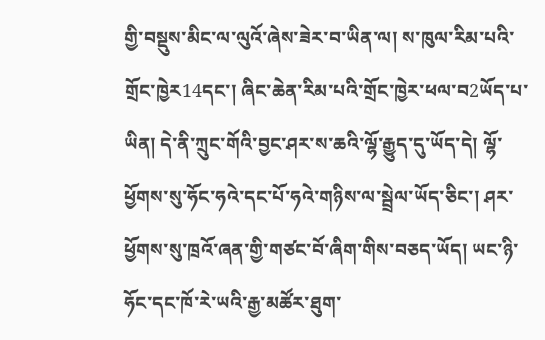གྱི་བསྡུས་མིང་ལ་ལུའོ་ཞེས་ཟེར་བ་ཡིན་ལ། ས་ཁུལ་རིམ་པའི་གྲོང་ཁྱེར14དང་། ཞིང་ཆེན་རིམ་པའི་གྲོང་ཁྱེར་ཕལ་བ2ཡོད་པ་ཡིན། དེ་ནི་ཀྲུང་གོའི་བྱང་ཤར་ས་ཆའི་ལྷོ་རྒྱུད་དུ་ཡོད་དེ། ལྷོ་ཕྱོགས་སུ་ཧོང་ཧའེ་དང་པོ་ཧའེ་གཉིས་ལ་སྦྲེལ་ཡོད་ཅིང་། ཤར་ཕྱོགས་སུ་ཁྲའོ་ཞན་གྱི་གཙང་བོ་ཞིག་གིས་བཅད་ཡོད། ཡང་ཉི་ཧོང་དང་ཁོ་རེ་ཡའི་རྒྱ་མཚོར་ཐུག་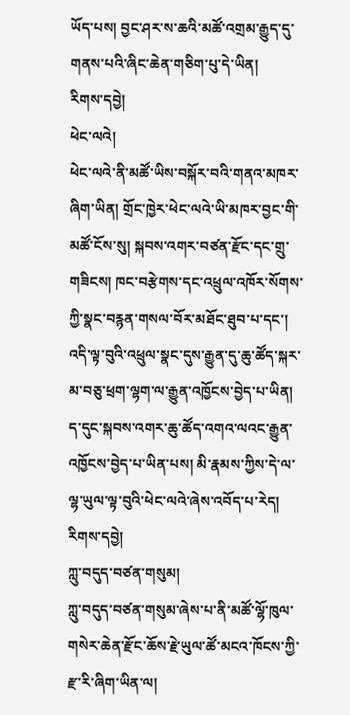ཡོད་པས། བྱང་ཤར་ས་ཆའི་མཚོ་འགྲམ་རྒྱུད་དུ་གནས་པའི་ཞིང་ཆེན་གཅིག་པུ་དེ་ཡིན།
རིགས་དབྱེ།
ཕེང་ལའེ།
ཕེང་ལའེ་ནི་མཚོ་ཡིས་བསྐོར་བའི་གནའ་མཁར་ཞིག་ཡིན། གྲོང་ཁྱེར་ཕེང་ལའེ་ཡི་མཁར་བྱང་གི་མཚོ་ངོས་སུ། སྐབས་འགར་བཙན་རྫོང་དང་གྲུ་གཟིངས། ཁང་བརྩེགས་དང་འཕྲུལ་འཁོར་སོགས་ཀྱི་སྣང་བརྙན་གསལ་བོར་མཐོང་ཐུབ་པ་དང་། འདི་ལྟ་བུའི་འཕྲུལ་སྣང་དུས་རྒྱུན་དུ་ཆུ་ཚོད་སྐར་མ་བཅུ་ཕྲག་ལྷག་ལ་རྒྱུན་འཁྱོངས་བྱེད་པ་ཡིན། ད་དུང་སྐབས་འགར་ཆུ་ཚོད་འགའ་ལའང་རྒྱུན་འཁྱོངས་བྱེད་པ་ཡིན་པས། མི་རྣམས་ཀྱིས་དེ་ལ་ལྷ་ཡུལ་ལྟ་བུའི་ཕེང་ལའེ་ཞེས་འབོད་པ་རེད།
རིགས་དབྱེ།
ཀླུ་བདུད་བཙན་གསུམ།
ཀླུ་བདུད་བཙན་གསུམ་ཞེས་པ་ནི་མཚོ་ལྷོ་ཁུལ་གསེར་ཆེན་རྫོང་ཆོས་རྗེ་ཡུལ་ཚོ་མངའ་ཁོངས་ཀྱི་རྫ་རི་ཞིག་ཡིན་ལ།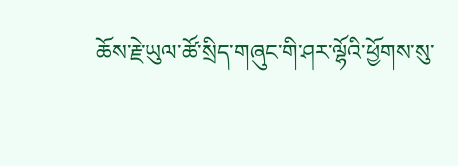ཆོས་རྗེ་ཡུལ་ཚོ་སྲིད་གཞུང་གི་ཤར་ལྷོའི་ཕྱོགས་སུ་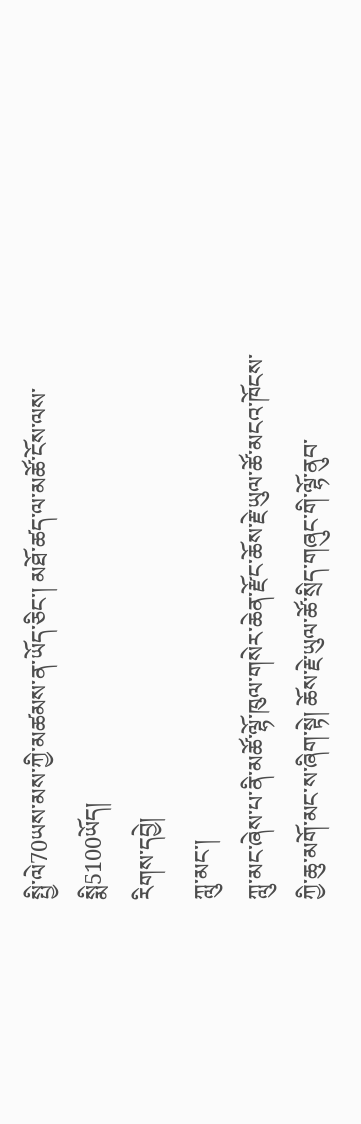སྤྱི་ལེ70ཡས་མས་ཀྱི་མཚམས་ན་ཡོད་ཅིང་། མཐོ་ཚད་ལ་མཚོ་ངོས་ལས་སྨི5100ཡོད།
རིགས་དབྱེ།
ཀླུ་མང་།
ཀླུ་མང་ཞེས་པ་ནི་མཚོ་ལྷོ་ཁུལ་གསེར་ཆེན་རྫོང་ཆོས་རྗེ་ཡུལ་ཚོ་མངའ་ཁོངས་ཀྱི་ཆུ་མགོ་མང་ས་ཞིག་སྟེ། ཆོས་རྗེ་ཡུལ་ཚོ་སྲིད་གཞུང་གི་ལྷོ་ནུབ་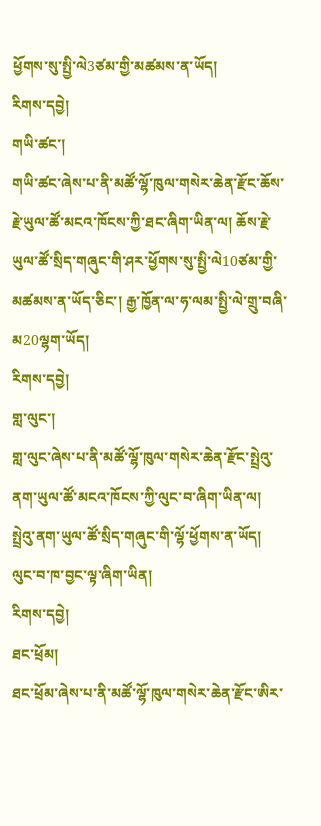ཕྱོགས་སུ་སྤྱི་ལེ3ཙམ་གྱི་མཚམས་ན་ཡོད།
རིགས་དབྱེ།
གཡི་ཚང་།
གཡི་ཚང་ཞེས་པ་ནི་མཚོ་ལྷོ་ཁུལ་གསེར་ཆེན་རྫོང་ཆོས་རྗེ་ཡུལ་ཚོ་མངའ་ཁོངས་ཀྱི་ཐང་ཞིག་ཡིན་ལ། ཆོས་རྗེ་ཡུལ་ཚོ་སྲིད་གཞུང་གི་ཤར་ཕྱོགས་སུ་སྤྱི་ལེ10ཙམ་གྱི་མཚམས་ན་ཡོད་ཅིང་། རྒྱ་ཁྱོན་ལ་ཧ་ལམ་སྤྱི་ལེ་གྲུ་བཞི་མ20ལྷག་ཡོད།
རིགས་དབྱེ།
གླ་ལུང་།
གླ་ལུང་ཞེས་པ་ནི་མཚོ་ལྷོ་ཁུལ་གསེར་ཆེན་རྫོང་སྤྲེའུ་ནག་ཡུལ་ཚོ་མངའ་ཁོངས་ཀྱི་ལུང་བ་ཞིག་ཡིན་ལ། སྤྲེའུ་ནག་ཡུལ་ཚོ་སྲིད་གཞུང་གི་ལྷོ་ཕྱོགས་ན་ཡོད། ལུང་བ་ཁ་བྱང་ལྟ་ཞིག་ཡིན།
རིགས་དབྱེ།
ཐང་ཕྲོམ།
ཐང་ཕྲོམ་ཞེས་པ་ནི་མཚོ་ལྷོ་ཁུལ་གསེར་ཆེན་རྫོང་ཨིར་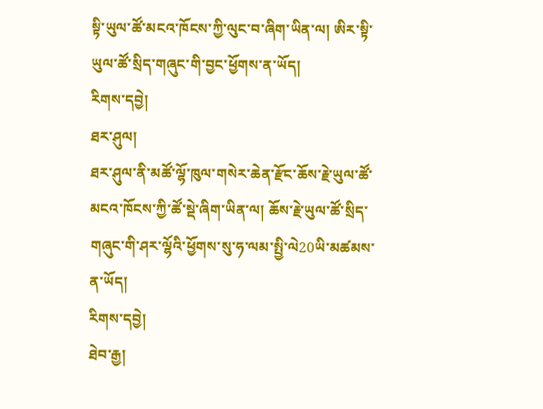སྟི་ཡུལ་ཚོ་མངའ་ཁོངས་ཀྱི་ལུང་བ་ཞིག་ཡིན་ལ། ཨིར་སྟི་ཡུལ་ཚོ་སྲིད་གཞུང་གི་བྱང་ཕྱོགས་ན་ཡོད།
རིགས་དབྱེ།
ཐར་ཤུལ།
ཐར་ཤུལ་ནི་མཚོ་ལྷོ་ཁུལ་གསེར་ཆེན་རྫོང་ཆོས་རྗེ་ཡུལ་ཚོ་མངའ་ཁོངས་ཀྱི་ཚོ་སྡེ་ཞིག་ཡིན་ལ། ཆོས་རྗེ་ཡུལ་ཚོ་སྲིད་གཞུང་གི་ཤར་ལྷོའི་ཕྱོགས་སུ་ཧ་ལམ་སྤྱི་ལེ20ཡི་མཚམས་ན་ཡོད།
རིགས་དབྱེ།
ཐེབ་རྒྱ།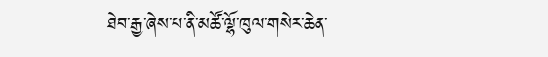ཐེབ་རྒྱ་ཞེས་པ་ནི་མཚོ་ལྷོ་ཁུལ་གསེར་ཆེན་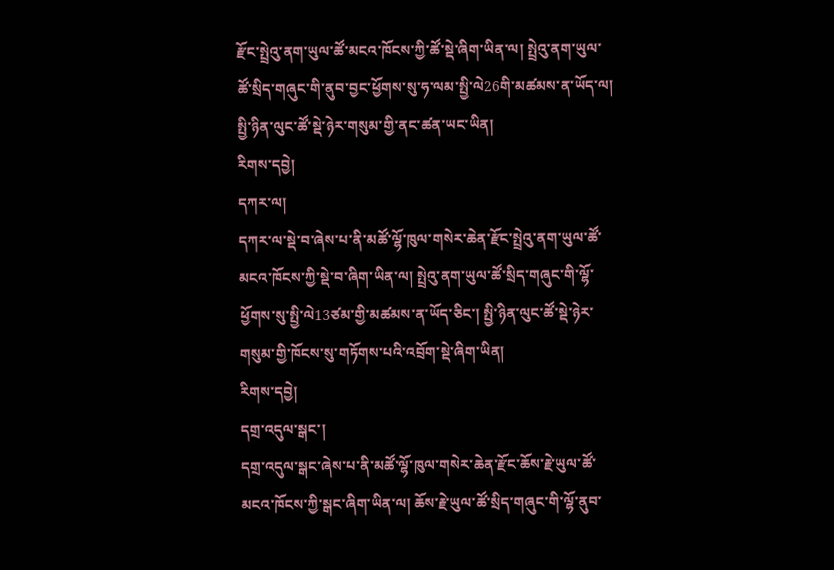རྫོང་སྤྲེའུ་ནག་ཡུལ་ཚོ་མངའ་ཁོངས་ཀྱི་ཚོ་སྡེ་ཞིག་ཡིན་ལ། སྤྲེའུ་ནག་ཡུལ་ཚོ་སྲིད་གཞུང་གི་ནུབ་བྱང་ཕྱོགས་སུ་ཧ་ལམ་སྤྱི་ལེ26གི་མཚམས་ན་ཡོད་ལ། སྤྱི་ཉིན་ལུང་ཚོ་སྡེ་ཉེར་གསུམ་གྱི་ནང་ཚན་ཡང་ཡིན།
རིགས་དབྱེ།
དཀར་ལ།
དཀར་ལ་སྡེ་བ་ཞེས་པ་ནི་མཚོ་ལྷོ་ཁུལ་གསེར་ཆེན་རྫོང་སྤྲེའུ་ནག་ཡུལ་ཚོ་མངའ་ཁོངས་ཀྱི་སྡེ་བ་ཞིག་ཡིན་ལ། སྤྲེའུ་ནག་ཡུལ་ཚོ་སྲིད་གཞུང་གི་ལྷོ་ཕྱོགས་སུ་སྤྱི་ལེ13ཙམ་གྱི་མཚམས་ན་ཡོད་ཅིང་། སྤྱི་ཉིན་ལུང་ཚོ་སྡེ་ཉེར་གསུམ་གྱི་ཁོངས་སུ་གཏོགས་པའི་འབྲོག་སྡེ་ཞིག་ཡིན།
རིགས་དབྱེ།
དགྲ་འདུལ་སྒང་།
དགྲ་འདུལ་སྒང་ཞེས་པ་ནི་མཚོ་ལྷོ་ཁུལ་གསེར་ཆེན་རྫོང་ཆོས་རྗེ་ཡུལ་ཚོ་མངའ་ཁོངས་ཀྱི་སྒང་ཞིག་ཡིན་ལ། ཆོས་རྗེ་ཡུལ་ཚོ་སྲིད་གཞུང་གི་ལྷོ་ནུབ་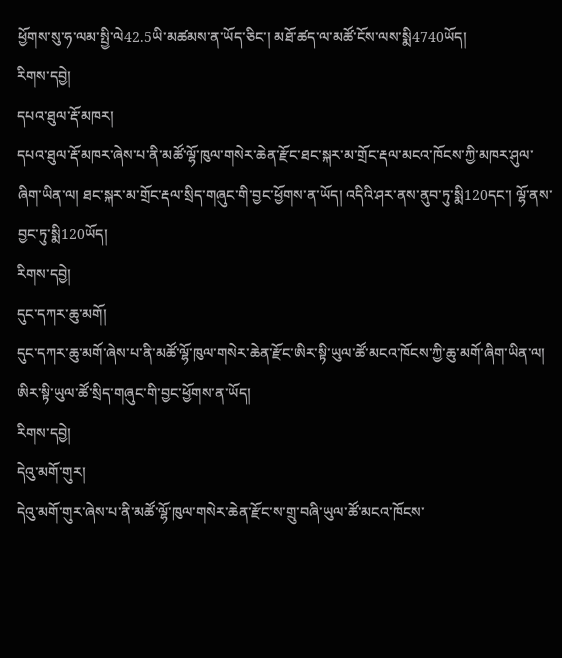ཕྱོགས་སུ་ཧ་ལམ་སྤྱི་ལེ42.5ཡི་མཚམས་ན་ཡོད་ཅིང་། མཐོ་ཚད་ལ་མཚོ་ངོས་ལས་སྨི4740ཡོད།
རིགས་དབྱེ།
དཔའ་ཐུལ་རྡོ་མཁར།
དཔའ་ཐུལ་རྡོ་མཁར་ཞེས་པ་ནི་མཚོ་ལྷོ་ཁུལ་གསེར་ཆེན་རྫོང་ཐང་སྐར་མ་གྲོང་རྡལ་མངའ་ཁོངས་ཀྱི་མཁར་ཤུལ་ཞིག་ཡིན་ལ། ཐང་སྐར་མ་གྲོང་རྡལ་སྲིད་གཞུང་གི་བྱང་ཕྱོགས་ན་ཡོད། འདིའི་ཤར་ནས་ནུབ་ཏུ་སྨི120དང་། ལྷོ་ནས་བྱང་ཏུ་སྨི120ཡོད།
རིགས་དབྱེ།
དུང་དཀར་ཆུ་མགོ།
དུང་དཀར་ཆུ་མགོ་ཞེས་པ་ནི་མཚོ་ལྷོ་ཁུལ་གསེར་ཆེན་རྫོང་ཨིར་སྟི་ཡུལ་ཚོ་མངའ་ཁོངས་ཀྱི་ཆུ་མགོ་ཞིག་ཡིན་ལ། ཨིར་སྟི་ཡུལ་ཚོ་སྲིད་གཞུང་གི་བྱང་ཕྱོགས་ན་ཡོད།
རིགས་དབྱེ།
དེའུ་མགོ་གུར།
དེའུ་མགོ་གུར་ཞེས་པ་ནི་མཚོ་ལྷོ་ཁུལ་གསེར་ཆེན་རྫོང་ས་གྲུ་བཞི་ཡུལ་ཚོ་མངའ་ཁོངས་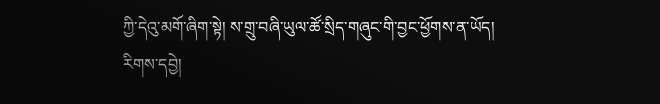ཀྱི་དེའུ་མགོ་ཞིག་སྟེ། ས་གྲུ་བཞི་ཡུལ་ཚོ་སྲིད་གཞུང་གི་བྱང་ཕྱོགས་ན་ཡོད།
རིགས་དབྱེ།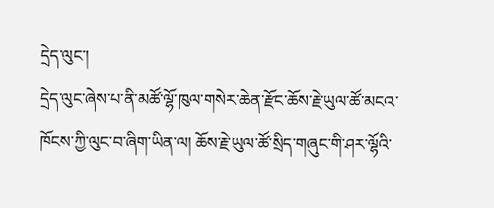དྲེད་ལུང་།
དྲེད་ལུང་ཞེས་པ་ནི་མཚོ་ལྷོ་ཁུལ་གསེར་ཆེན་རྫོང་ཆོས་རྗེ་ཡུལ་ཚོ་མངའ་ཁོངས་ཀྱི་ལུང་བ་ཞིག་ཡིན་ལ། ཆོས་རྗེ་ཡུལ་ཚོ་སྲིད་གཞུང་གི་ཤར་ལྷོའི་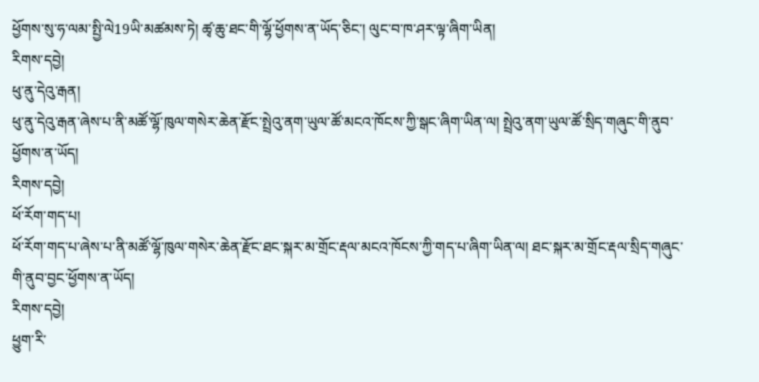ཕྱོགས་སུ་ཧ་ལམ་སྤྱི་ལེ19ཡི་མཚམས་ཏེ། ཚྭ་ཆུ་ཐང་གི་ལྷོ་ཕྱོགས་ན་ཡོད་ཅིང་། ལུང་བ་ཁ་ཤར་ལྟ་ཞིག་ཡིན།
རིགས་དབྱེ།
ཕུ་ནུ་དེའུ་རྒན།
ཕུ་ནུ་དེའུ་རྒན་ཞེས་པ་ནི་མཚོ་ལྷོ་ཁུལ་གསེར་ཆེན་རྫོང་སྤྲེའུ་ནག་ཡུལ་ཚོ་མངའ་ཁོངས་ཀྱི་སྒང་ཞིག་ཡིན་ལ། སྤྲེའུ་ནག་ཡུལ་ཚོ་སྲིད་གཞུང་གི་ནུབ་ཕྱོགས་ན་ཡོད།
རིགས་དབྱེ།
ཕོ་རོག་གད་པ།
ཕོ་རོག་གད་པ་ཞེས་པ་ནི་མཚོ་ལྷོ་ཁུལ་གསེར་ཆེན་རྫོང་ཐང་སྐར་མ་གྲོང་རྡལ་མངའ་ཁོངས་ཀྱི་གད་པ་ཞིག་ཡིན་ལ། ཐང་སྐར་མ་གྲོང་རྡལ་སྲིད་གཞུང་གི་ནུབ་བྱང་ཕྱོགས་ན་ཡོད།
རིགས་དབྱེ།
ཕྱུག་རི་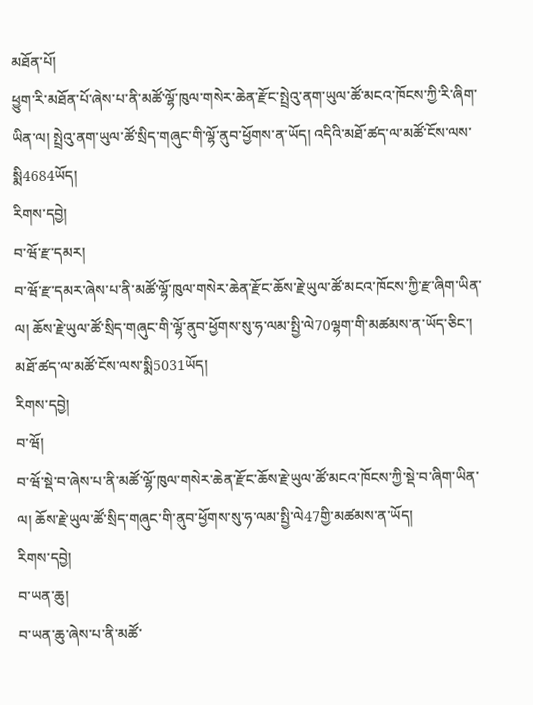མཐོན་པོ།
ཕྱུག་རི་མཐོན་པོ་ཞེས་པ་ནི་མཚོ་ལྷོ་ཁུལ་གསེར་ཆེན་རྫོང་སྤྲེའུ་ནག་ཡུལ་ཚོ་མངའ་ཁོངས་ཀྱི་རི་ཞིག་ཡིན་ལ། སྤྲེའུ་ནག་ཡུལ་ཚོ་སྲིད་གཞུང་གི་ལྷོ་ནུབ་ཕྱོགས་ན་ཡོད། འདིའི་མཐོ་ཚད་ལ་མཚོ་ངོས་ལས་སྨི4684ཡོད།
རིགས་དབྱེ།
བ་ཝོ་རྫ་དམར།
བ་ཝོ་རྫ་དམར་ཞེས་པ་ནི་མཚོ་ལྷོ་ཁུལ་གསེར་ཆེན་རྫོང་ཆོས་རྗེ་ཡུལ་ཚོ་མངའ་ཁོངས་ཀྱི་རྫ་ཞིག་ཡིན་ལ། ཆོས་རྗེ་ཡུལ་ཚོ་སྲིད་གཞུང་གི་ལྷོ་ནུབ་ཕྱོགས་སུ་ཧ་ལམ་སྤྱི་ལེ70ལྷག་གི་མཚམས་ན་ཡོད་ཅིང་། མཐོ་ཚད་ལ་མཚོ་ངོས་ལས་སྨི5031ཡོད།
རིགས་དབྱེ།
བ་ཝོ།
བ་ཝོ་སྡེ་བ་ཞེས་པ་ནི་མཚོ་ལྷོ་ཁུལ་གསེར་ཆེན་རྫོང་ཆོས་རྗེ་ཡུལ་ཚོ་མངའ་ཁོངས་ཀྱི་སྡེ་བ་ཞིག་ཡིན་ལ། ཆོས་རྗེ་ཡུལ་ཚོ་སྲིད་གཞུང་གི་ནུབ་ཕྱོགས་སུ་ཧ་ལམ་སྤྱི་ལེ47གྱི་མཚམས་ན་ཡོད།
རིགས་དབྱེ།
བ་ཡན་ཆུ།
བ་ཡན་ཆུ་ཞེས་པ་ནི་མཚོ་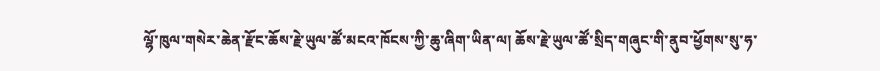ལྷོ་ཁུལ་གསེར་ཆེན་རྫོང་ཆོས་རྗེ་ཡུལ་ཚོ་མངའ་ཁོངས་ཀྱི་ཆུ་ཞིག་ཡིན་ལ། ཆོས་རྗེ་ཡུལ་ཚོ་སྲིད་གཞུང་གི་ནུབ་ཕྱོགས་སུ་ཧ་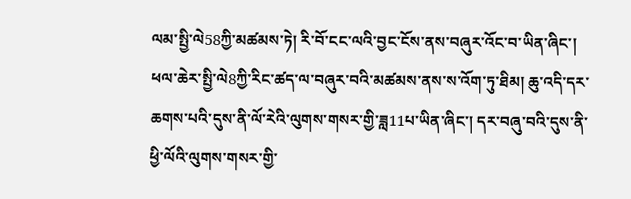ལམ་སྤྱི་ལེ58ཀྱི་མཚམས་ཏེ། རི་བོ་ངང་ལའི་བྱང་ངོས་ནས་བཞུར་འོང་བ་ཡིན་ཞིང་། ཕལ་ཆེར་སྤྱི་ལེ8ཀྱི་རིང་ཚད་ལ་བཞུར་བའི་མཚམས་ནས་ས་འོག་ཏུ་ཐིམ། ཆུ་འདི་དར་ཆགས་པའི་དུས་ནི་ལོ་རེའི་ལུགས་གསར་གྱི་ཟླ11པ་ཡིན་ཞིང་། དར་བཞུ་བའི་དུས་ནི་ཕྱི་ལོའི་ལུགས་གསར་གྱི་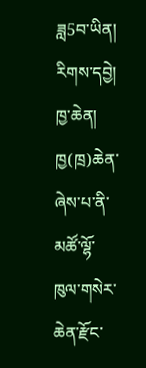ཟླ5བ་ཡིན།
རིགས་དབྱེ།
ཁྱ་ཆེན།
ཁྱ(ཁྲ)ཆེན་ཞེས་པ་ནི་མཚོ་ལྷོ་ཁུལ་གསེར་ཆེན་རྫོང་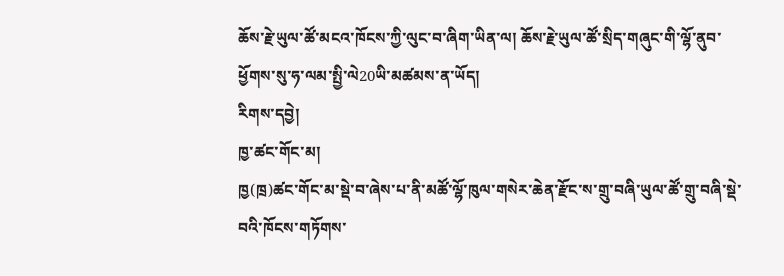ཆོས་རྗེ་ཡུལ་ཚོ་མངའ་ཁོངས་ཀྱི་ལུང་བ་ཞིག་ཡིན་ལ། ཆོས་རྗེ་ཡུལ་ཚོ་སྲིད་གཞུང་གི་ལྷོ་ནུབ་ཕྱོགས་སུ་ཧ་ལམ་སྤྱི་ལེ20ཡི་མཚམས་ན་ཡོད།
རིགས་དབྱེ།
ཁྱ་ཚང་གོང་མ།
ཁྱ(ཁྲ)ཚང་གོང་མ་སྡེ་བ་ཞེས་པ་ནི་མཚོ་ལྷོ་ཁུལ་གསེར་ཆེན་རྫོང་ས་གྲུ་བཞི་ཡུལ་ཚོ་གྲུ་བཞི་སྡེ་བའི་ཁོངས་གཏོགས་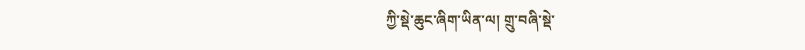ཀྱི་སྡེ་ཆུང་ཞིག་ཡིན་ལ། གྲུ་བཞི་སྡེ་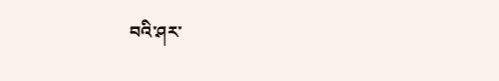བའི་ཤར་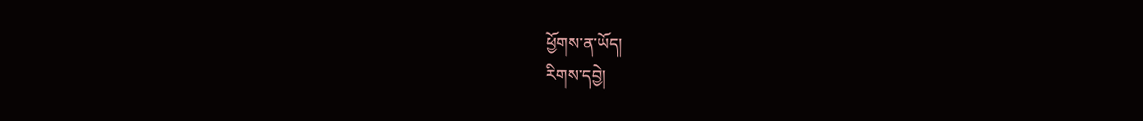ཕྱོགས་ན་ཡོད།
རིགས་དབྱེ།